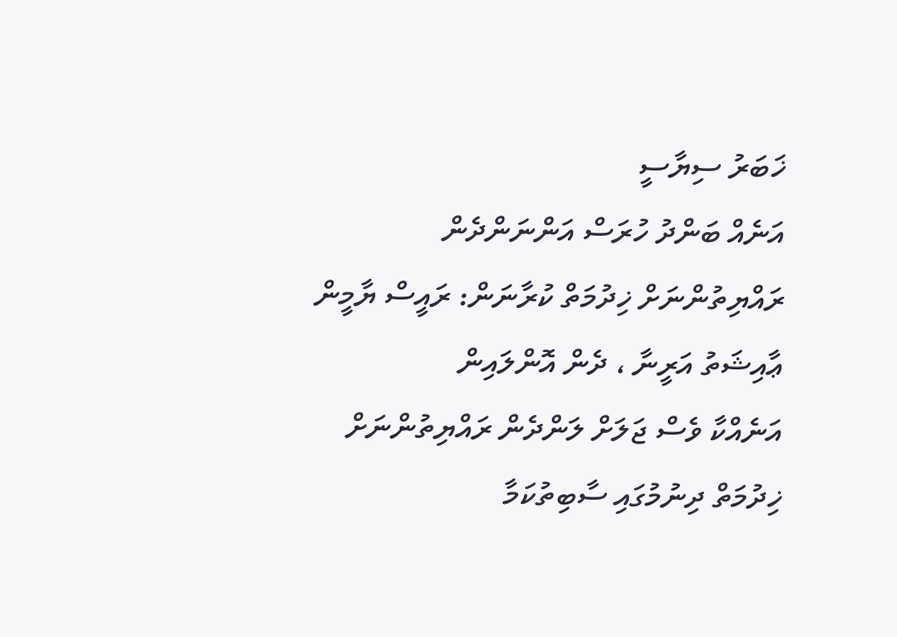ޚަބަރު ސިޔާސީ
އަނެއް ބަންދު ހުރަސް އަންނަންދެން ރައްޔިތުންނަށް ޚިދުމަތް ކުރާނަން: ރައީސް ޔާމީން
ޢާއިޝަތު އަރީނާ ، ދެން އޮންލައިން
އަނެއްކާ ވެސް ޖަލަށް ލަންދެން ރައްޔިތުންނަށް ޚިދުމަތް ދިނުމުގައި ސާބިތުކަމާ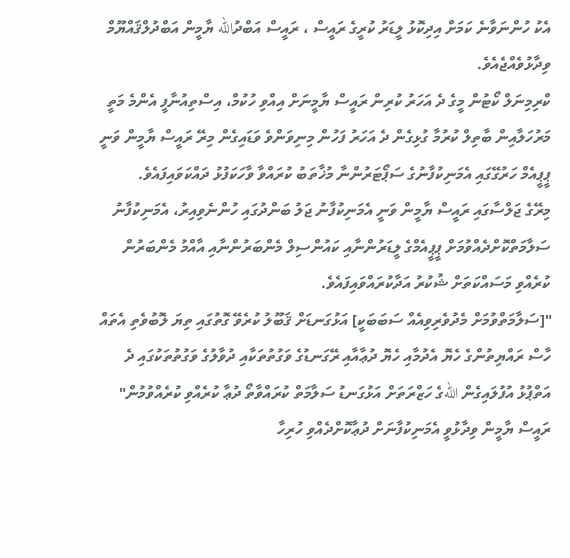އެކު ހުންނަވާނެ ކަމަށް އިދިކޮޅު ލީޑަރު ކުރީގެ ރައީސް ، ރައީސް އަބްދުالله ޔާމީން އަބްދުލްޤައްޔޫމް ވިދާޅުވެއްޖެއެވެ.
ކްރިމިނަލް ކޯޓުން މީގެ ދެ އަހަރު ކުރިން ރައީސް ޔާމީނަށް އިއްވި ހުކުމް، އިސްތިއުނާފީ އެންމެ މަތީ މަރުހަލާއިން ބާތިލް ކުރުމާ ގުޅިގެން ދެ އަހަރު ފަހުން މިނިވަންވެ ވަޑައިގެން މިރޭ ރައީސް ޔާމީން ވަނީ ޕީޕީއެމް ހަރުގޭގައި އެމަނިކުފާނުގެ ސަޕޯޓަރުންނާ މުޚާތަބު ކުރައްވާ ވާހަކަފުޅު ދައްކަވައިފައެވެ.
މިރޭގެ ޖަލްސާގައި ރައީސް ޔާމީން ވަނީ އެމަނިކުފާނު ޖަލު ބަންދުގައި ހުންނެވިއިރު، އެމަނިކުފާނު ސަލާމަތްކޮށްދެއްވުމަށް ޕީޕީއެމްގެ ލީޑަރުންނާއި ކައުންސިލް މެންބަރުންނާއި އާއްމު މެންބަރުން ކުރެއްވި މަސައްކަތަށް ޝުކުރު އަދާކުރައްވައިފައެވެ.
"[ސަލާމަތްވުމަށް މެދުވެރިވިއެއް ސަބަބަކީ] އަޅުގަނޑަށް ޤަބޫލު ކުރެވޭ ގޮތުގައި ތިޔަ ލޮބުވެތި އެތައް ހާސް ރައްޔިތުންގެ ހެޔޮ އެދުމާއި ހެޔޮ ދުޢާއާއި ރޭގަނޑުގެ ވަގުތުތަކާއި ދުވާލުގެ ވަގުތުތަކުގައި ދެ އަތްޕުޅު އުފުލައިގެން اللهގެ ހަޒްރަތަށް އަޅުގަނޑު ސަލާމަތް ކުރައްވާތޯ ދުޢާ ކުރެއްވި ކުރެއްވުމުން" ރައީސް ޔާމީން ވިދާޅުވީ އެމަނިކުފާނަށް ދުޢާކޮށްދެއްވި ހުރިހާ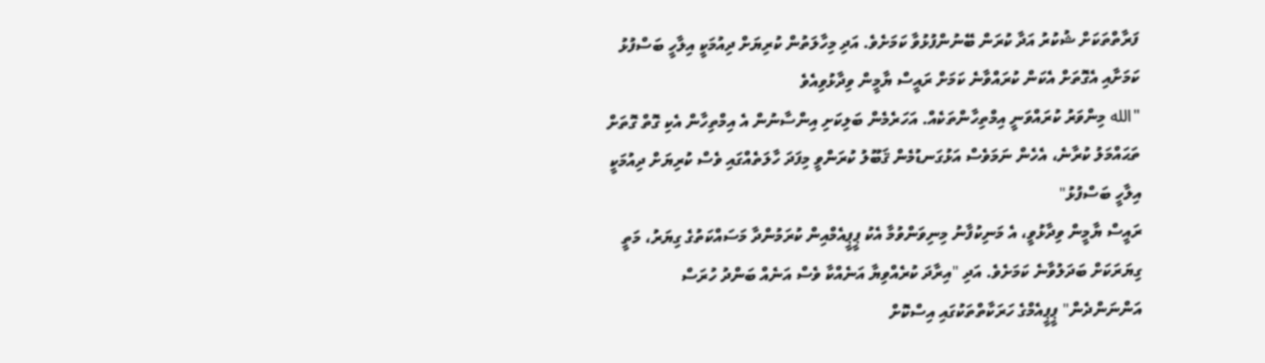ފަރާތްތަކަށް ޝުކުރު އަދާ ކުރަން ބޭނުންފުޅުވާ ކަމަށެވެ. އަދި މިހާލަތުން ކުރިޔަށް ދިއުމަކީ އިލާހީ ބަސްފުޅު ކަމަށާއި އެގޮތަށް އެކަން ކުރައްވާނެ ކަމަށް ރައީސް ޔާމީން ވިދާޅުވިއެވެ
"الله މިންވަރު ކުރައްވަނީ އިމްތިހާންތަކެއް. އަހަރެމެން ބަލިކަށި އިންސާނުން އެ އިމްތިހާން އެކި ގޮތް ގޮތަށް ތަޙައްމަލު ކުރާނެ، އެހެން ނަމަވެސް އަޅުގަނޑުމެން ޤަބޫލު ކުރަންވީ މިފަދަ ހާލަތެއްގައި ވެސް ކުރިޔަށް ދިއުމަކީ އިލާހީ ބަސްފުޅު"
ރައީސް ޔާމީން ވިދާޅުވީ، އެ މަނިކުފާނު މިނިވަންވުމާ އެކު ޕީޕީއެމްއިން ކުރަމުންދާ މަސައްކަތުގެ ގިޔަރު، މަތީ ގިޔަރަކަށް ބަދަލުވާނެ ކަމަށެވެ. އަދި "އިރާދަ ކުރެއްވިޔާ އަނެއްކާ ވެސް އަނެއް ބަންދު ހުރަސް އަންނަންދެން" ޕީޕީއެމްގެ ހަރަކާތްތަކުގައި އިސްކޮށް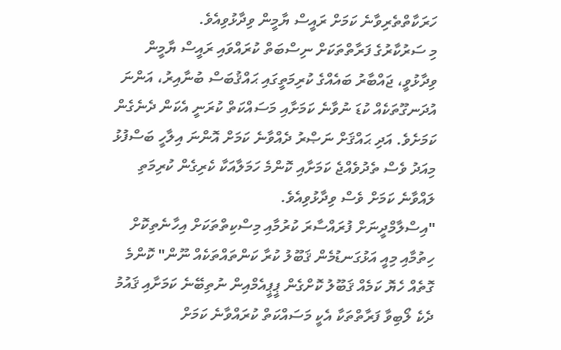ހަރަކާތްތެރިވާނެ ކަމަށް ރައީސް ޔާމީން ވިދާޅުވިއެވެ.
މި ސަރުކާރުގެ ފަރާތްތަކަށް ނިސްބަތް ކުރައްވައި ރައީސް ޔާމީން ވިދާޅުވީ، ޖައްބާރު ބައެއްގެ ކުރިމަތީގައި ޙައްޤުބަސް ބުނާއިރު، އަންނަ އުދަނގޫތަކެއް ކުޑަ ނުވާނެ ކަމަށާއި މަސައްކަތް ކުރަނީ އެކަން ދެނެގެން ކަމަށެވެ. އަދި ޙައްޤަށް ނަޞްރު ދެއްވާނެ ކަމަށް އޮންނަ އިލާހީ ބަސްފުޅު މިއަދު ވެސް ތެދުވެއްޖެ ކަމަށާއި ކޮންމެ ހަމަލާއަކާ ކެރިގެން ކުރިމަތި ލައްވާނެ ކަމަށް ވެސް ވިދާޅުވިއެވެ.
"އިސްލާމްދީނަށް ފުރައްސާރަ ކުރުމާއި މިސްކިތްތަކަށް އިހާނެތިކޮށް ހިތުމާއި މިއީ އަޅުގަނޑުމެން ޤަބޫލު ކުރާ ކަންތައްތަކެއް ނޫން" ކޮންމެ ގޮތެއް ހެޔޮ ކަމެއް ޤަބޫލު ކޮށްގެން ޕީޕީއެމްއިން ނުތިބޭނެ ކަމަށާއި ޤައުމު ދެކެ ލޯބިވާ ފަރާތްތަކާ އެކީ މަސައްކަތް ކުރައްވާނެ ކަމަށް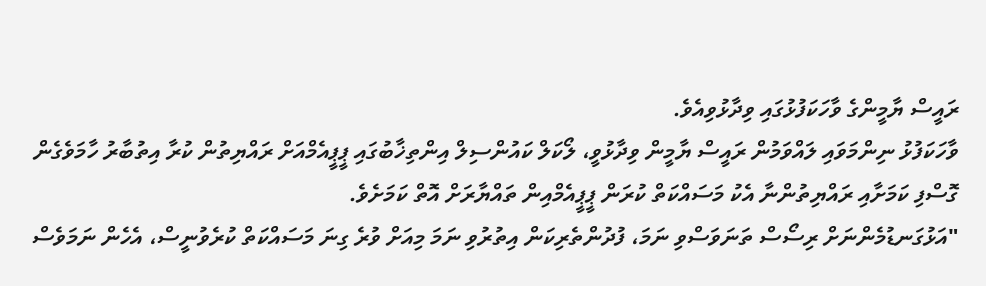ރައީސް ޔާމީންގެ ވާހަކަފުޅުގައި ވިދާޅުވިއެވެ.
ވާހަކަފުޅު ނިންމަވައި ލައްވަމުން ރައީސް ޔާމީން ވިދާޅުވީ، ލޯކަލް ކައުންސިލް އިންތިޚާބުގައި ޕީޕީއެމްއަށް ރައްޔިތުން ކުރާ އިތުބާރު ހާމަވެގެން ގޮސްފި ކަމަށާއި ރައްޔިތުންނާ އެކު މަސައްކަތް ކުރަން ޕީޕީއެމްއިން ތައްޔާރަށް އޮތް ކަމަށެވެ.
"އަޅުގަނޑުމެންނަށް ރިސޯސް ތަނަވަސްވި ނަމަ، ފުދުންތެރިކަން އިތުރުވި ނަމަ މިއަށް ވުރެ ގިނަ މަސައްކަތް ކުރެވުނީސް، އެހެން ނަމަވެސް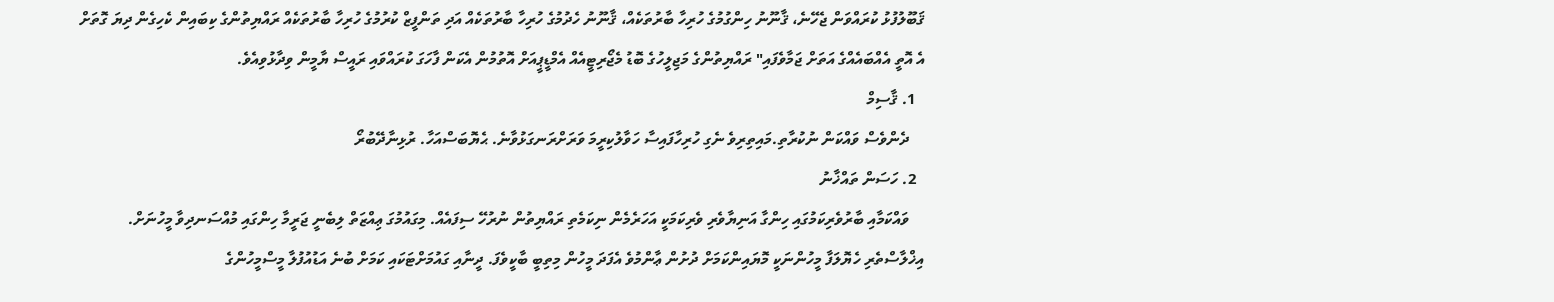ޤަބޫލުފުޅު ކުރައްވަން ޖެހޭނެ، ޤާނޫނު ހިންގުމުގެ ހުރިހާ ބާރުތަކެއް، ޤާނޫނު ހެދުމުގެ ހުރިހާ ބާރުތަކެއް އަދި ތަންފީޒް ކުރުމުގެ ހުރިހާ ބާރުތަކެއް ރައްޔިތުންގެ ކިބައިން ކެހިގެން ދިޔަ ގޮތަށް އެ އޮތީ އެއްބައެއްގެ އަތަށް ޖަމާވެފައި" ރައްޔިތުންގެ މަޖިލީހުގެ ބޮޑު މެޖޯރިޓީއެއް އެމްޑީޕީއަށް އޮތުމުން އެކަން ފާހަގަ ކުރައްވައި ރައީސް ޔާމީން ވިދާޅުވިއެވެ.
  1. ޤާސިމް
    ދެންވެސް ވައްކަން ނުކުރާތި.މައިތިރިވެ ނެގި ހުރިހާފައިސާ ހަވާލުކިރީމަ ވަރަށްރަނގަޅުވާނެ. ޙެޔޮބަސްއަހާ. ރުޅިނާދޭބުރޯ
  2. ހަސަން ތައްޚާނު
    ވައްކަމާއި ބާރުވެރިކަމުގައި ހިންގާ އަނިޔާވެރި ވެރިކަމަކީ އަހަރެމެން ނިކަމެތި ރައްޔިތުން ނުރުހޭ ސިފައެއް. މިގައުމުގަ ޢިއްޒަތް ލިބެނީ ޖަރީމާ ހިންގައި މުއްސަނދިވާ މީހުނަށް. އިޚްލާސްތެރި ހެޔޮލަފާ މީހުންނަކީ މޮޔައިންކަމަށް ދުށުން ޢާންމުވެ އެފަދަ މީހުން މިތިބީ ބާކީވެފަ. ދީނާއި ގައުމަށްޓަކައި ކަމަށް ބުނެ އަޑުއުފުލާ މީސްމީހުންގެ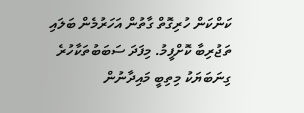ކަންކަން ހުރިގޮތް ގާތުން އަހަރުމެން ބަލައި ތަޖުރިބާ ކޮށްފީމު. މިފަދަ ސަބަބުތަކާހުރެ ގިނަބަޔަކު މިތިބީ މައިދާނުން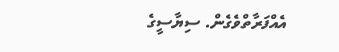އެއްފަރާތްވެގެން. ސިޔާސީގެ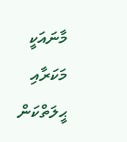މާނައަކީ މަކަރާއި ޙީލަތްކަން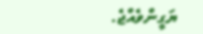ޔަގީންވެއްޖެ.